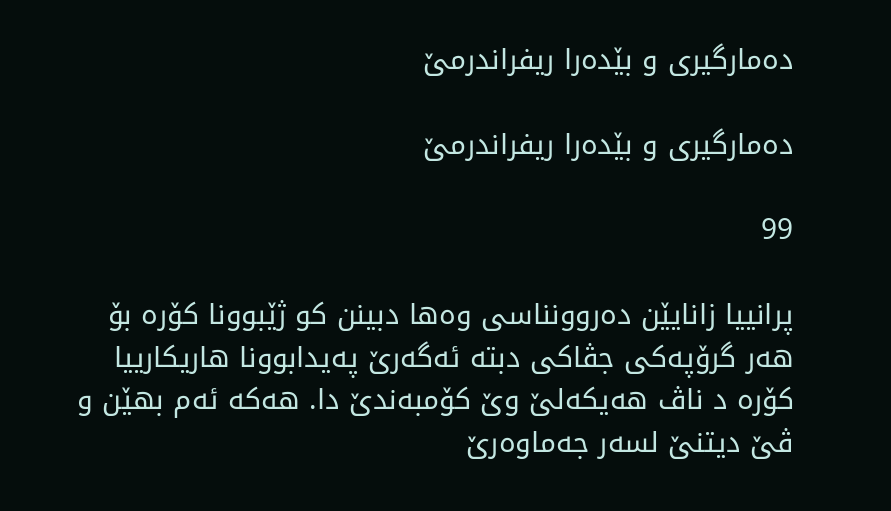ده‌مارگیرى و بێده‌را ریفراندرمێ

ده‌مارگیرى و بێده‌را ریفراندرمێ

99

پرانییا زانایێن ده‌روونناسى وه‌ها دبینن كو ژێبوونا كۆره‌ بۆ هه‌ر گرۆپه‌كى جڤاكى دبته‌ ئه‌گه‌رێ په‌یدابوونا هاریكارییا كۆره‌ د ناڤ هه‌یكه‌لێ وێ كۆمبه‌ندێ دا. هه‌كه‌ ئه‌م بهێن و ڤێ دیتنێ لسه‌ر جه‌ماوه‌رێ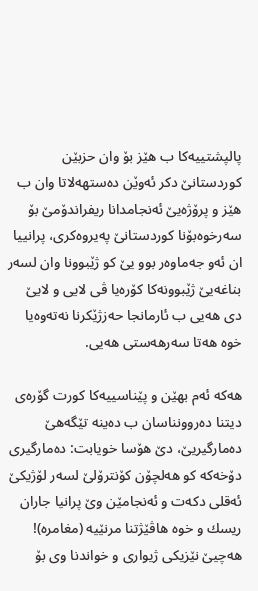پالپشتییه‌كا ب هێز بۆ وان حزبێن كوردستانێ دكر ئه‌وێن ده‌ستهه‌لاتا وان ب هێز و پرۆژه‌یێ ئه‌نجامدانا ریفراندۆمێ بۆ سه‌رخوه‌بۆنا كوردستانێ په‌یروه‌كرى، پرانییا ان ئه‌و جه‌ماوه‌ر بوو یێ كو ژێبوونا وان لسه‌ر بناغه‌یێ ژێبوونه‌كا كۆره‌یا ڤى لایى و لایێ دى هه‌یى ب ئارمانجا حه‌زژێكرنا نه‌ته‌وه‌یا خوه‌ هه‌تا سه‌رهه‌ستى هه‌یى.

هه‌كه‌ ئه‌م بهێن و پێناسییه‌كا كورت گۆره‌ى دیتنا ده‌روونناسان ب ده‌ینه تێگه‌هێ‌ ده‌مارگیریێ، دێ هۆسا خویابت: ده‌مارگیرى دۆخه‌كه‌ كو هه‌لچۆن كۆنترۆلێ لسه‌ر لۆژیكێ ئه‌قلى دكه‌ت و ئه‌نجامێن وێ پرانیا جاران ریسك و خوه‌ هاڤێژتنا مرنێیه‌ (مغامره‌)! هه‌چیێ نێزیكى ژیوارى و خواندنا وى بۆ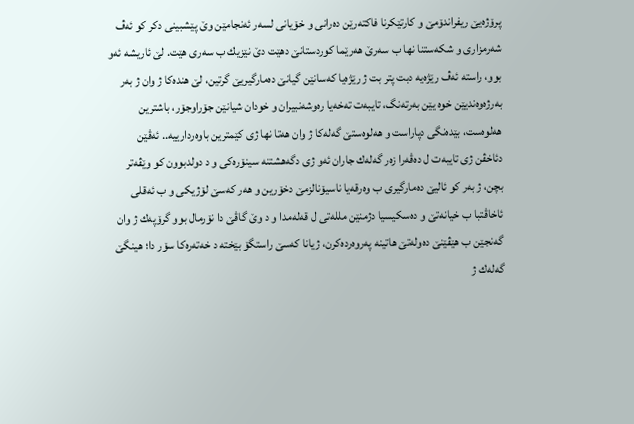پرۆژه‌یێ ریفراندۆمێ و كارتێكرنا فاكته‌رێن ده‌رانى و خۆیانى لسه‌ر ئه‌نجامێن وێ پێشبینى دكر كو ئه‌ڤ شه‌رمزارى و شكه‌ستنا نها ب سه‌رێ هه‌رێما كوردستانێ دهێت دێ نێزیك ب سه‌رى هێت. لێ ئاریشه‌ ئه‌و بوو، راسته‌ ئه‌ڤ رێژه‌یه‌ دبت پتر بت ژ رێژه‌یا كه‌سانێن گیانێ ده‌مارگیریێ گرتین، لێ هنده‌كا ژ وان ژ به‌ر به‌رژه‌وه‌ندیێن خوه‌ یێن به‌رته‌نگ، تایبه‌ت ته‌خه‌یا ره‌وشه‌نبیران و خودان شیانێن جۆراوجۆر، باشترین هه‌لوه‌ست، بێده‌نگى دپاراست و هه‌لوه‌ستێ گه‌له‌كا ژ وان هه‌تا نها ژى كێمترین باوه‌ردارییه‌.. ئه‌ڤێن دئاخڤن ژى تایبه‌ت ل ده‌ڤه‌را زه‌ر گه‌له‌ك جاران ئه‌و ژى دگه‌هشتنه‌ سینۆره‌كى و د دولدبوون كو وێڤه‌تر بچن، ژ به‌ر كو ئالیێ ده‌مارگیرى ب وه‌رقه‌یا ناسیۆنالزمێ دخۆرین و هه‌ر كه‌سێ لۆژیكى و ب ئه‌قلى ئاخاڤتبا ب خیانه‌تێ و ده‌سكیسیا دژمنێن ملله‌تى ل قه‌له‌مدا و د وێ گاڤێ دا نۆرمال بوو گرۆپه‌ك ژ وان گه‌نجێن ب هێڤێنێ ده‌وله‌تێ هاتینه‌ په‌روه‌رده‌كرن، ژیانا كه‌سێ راستگۆ بێخته‌ د خه‌ته‌ره‌كا سۆر دا؛ هینگێ گه‌له‌ك ژ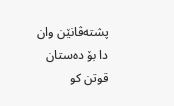پشته‌ڤانێن وان دا بۆ ده‌ستان قوتن كو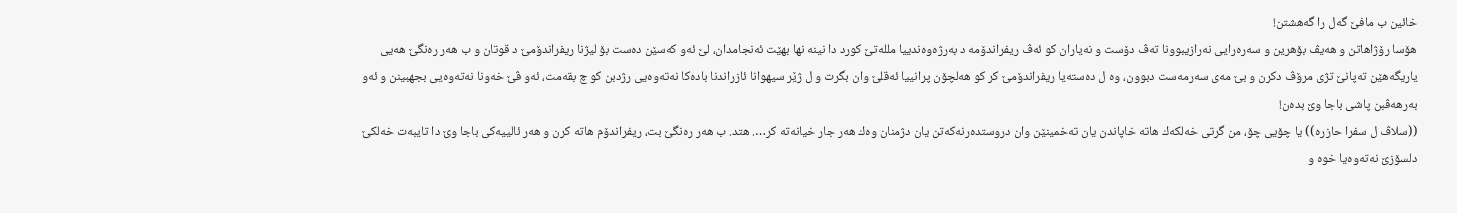خائین ب مافێ گه‌ل را گه‌هشتن!
هۆسا رۆژاهاتن و هه‌یڤ بۆهرین و سه‌ره‌رایى نه‌رازیبوونا ته‌ڤ دۆست و نه‌یاران كو ئه‌ڤ ریفراندۆمه‌ د به‌رژه‌وه‌ندییا ملله‌تێ كورد دا نینه‌ نها بهێت ئه‌نجامدان، لێ ئه‌و كه‌سێن ده‌ست بۆ لیژنا ریفراندۆمێ د قوتان و ب هه‌ر ره‌نگێ هه‌یى یاریگه‌هێن ته‌پانێ تژى مرۆڤ دكرن و بێ مه‌ى سه‌رمه‌ست دبوون، وه‌ ل ده‌سته‌یا ریفراندۆمێ كر كو هه‌لچۆن پرانییا ئه‌قلێ وان بگرت و ل ژێر سیهوانا ئازراندنا باده‌كا نه‌ته‌وه‌یى رژدبن كو چ بقه‌مت، ئه‌و ڤێ خه‌ونا نه‌ته‌وه‌یى بجهبینن و ئه‌و به‌رهه‌ڤبن پاشى باجا وێ بده‌ن!
((سلاڤ ل سفرا حازره‌)) یا چۆیى چۆ، من گرتى خه‌لكه‌ك هاته‌ خاپاندن یان ته‌خمینێن وان دروستده‌رنه‌كه‌تن یان دژمنان وه‌ك هه‌ر جار خیانه‌ته‌ كر…. هتد. ب هه‌ر ره‌نگێ بت، ریفراندۆم هاته‌ كرن و هه‌ر ئالییه‌كى باجا وێ دا تایبه‌ت خه‌لكێ دلسۆزێ نه‌ته‌وه‌یا خوه‌ و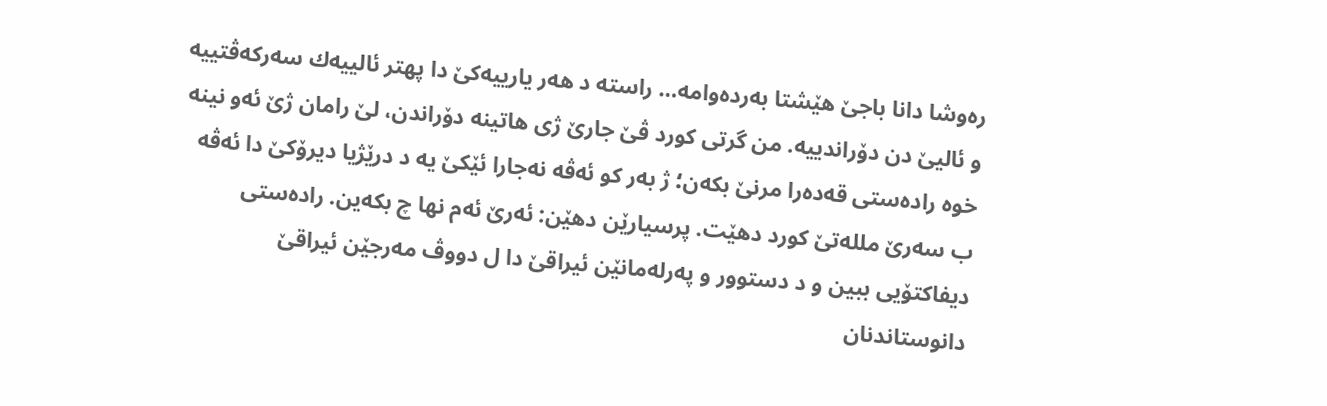ره‌وشا دانا باجێ هێشتا به‌رده‌وامه‌… راسته‌ د هه‌ر یارییه‌كێ دا پهتر ئالییه‌ك سه‌ركه‌ڤتییه‌ و ئالیێ دن دۆراندییه‌. من گرتى كورد ڤێ جارێ ژى هاتینه‌ دۆراندن، لێ رامان ژێ ئه‌و نینه‌ خوه‌ راده‌ستى قه‌ده‌را مرنێ بكه‌ن؛ ژ به‌ر كو ئه‌ڤه‌ نه‌جارا ئێكێ یه‌ د درێژیا دیرۆكێ دا ئه‌ڤه‌ ب سه‌رێ ملله‌تێ كورد دهێت. پرسیارێن دهێن: ئه‌رێ‌ ئه‌م نها چ بكه‌ین. راده‌ستى دیفاكتۆیى ببین و د دستوور و په‌رله‌مانێن ئیراقێ دا ل دووڤ مه‌رجێن ئیراقێ دانوستاندنان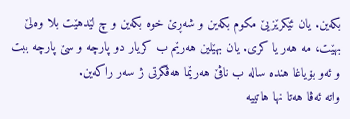بكه‌ین. یان ئێكرێزیێ مكوم بكه‌ین و شه‌ڕێ خوه‌ بكه‌ین و چ لێدهێت بلا وه‌لێ بهێت، مه‌ هه‌ر یا كرى. یان بهێلین هه‌رێم ب كریار دو پارچه‌ و سێ پارچه‌ ببت و ئه‌و بۆیاغا هنده‌ ساله‌ ب ناڤێ هه‌رێما هه‌ڤگرتى ژ سه‌ر راكه‌ین.
واته‌ ئه‌ڤا هه‌تا نها هاتییه‌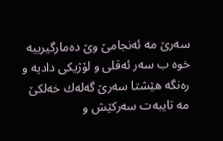سه‌رێ مه‌ ئه‌نجامێ وێ ده‌مارگیرییه‌ خوه‌ ب سه‌ر ئه‌قلى و لۆژیكى دادیه‌ و ره‌نگه‌ هێشتا سه‌رێ گه‌له‌ك خه‌لكێ مه‌ تایبه‌ت سه‌ركێش و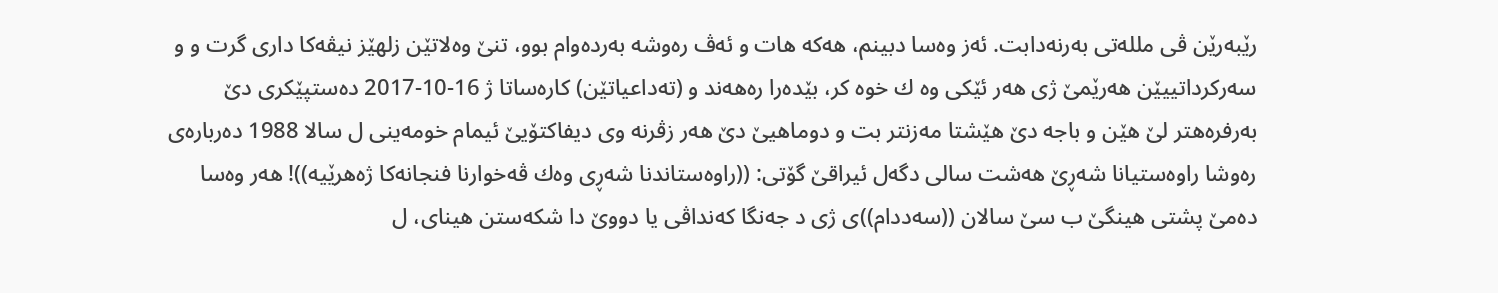رێبه‌رێن ڤى ملله‌تى به‌رنه‌دابت. ئه‌ز وه‌سا دبینم، هه‌كه‌ هات و ئه‌ڤ ره‌وشه‌ به‌رده‌وام بوو، تنێ وه‌لاتێن زلهێز نیڤه‌كا دارى گرت و و سه‌ركرداتییێن هه‌رێمێ ژى هه‌ر ئێكى وه‌ ك خوه‌ كر، بێده‌را ره‌هه‌ند و (ته‌داعیاتێن) كاره‌ساتا ژ 16-10-2017 ده‌ستپێكرى دێ به‌رفره‌هتر لێ هێن و باجه‌ دێ هێشتا مه‌زنتر بت و دوماهیێ دێ هه‌ر زڤرنه‌ وى دیفاكتۆیێ ئیمام خومه‌ینى ل سالا 1988 ده‌رباره‌ى ره‌وشا راوه‌ستیانا شه‌ڕێ هه‌شت سالى دگه‌ل ئیراقێ گۆتى: ((راوه‌ستاندنا شه‌ڕى وه‌ك ڤه‌خوارنا فنجانه‌كا ژه‌هرێیه‌))! هه‌ر وه‌سا ده‌مێ پشتى هینگێ ب سێ سالان ((سه‌ددام))ى ژى د جه‌نگا كه‌نداڤى یا دووێ دا شكه‌ستن هیناى، ل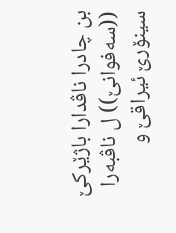بن چادرا ناڤدارا باژێركێ ((سه‌فوانێ)) ل ناڤبه‌را سینۆرێ ئیراقێ و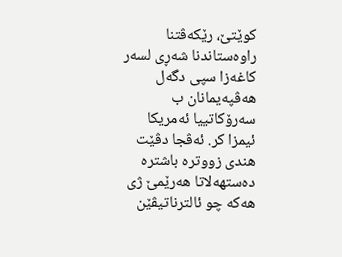كوێتێ، رێكه‌ڤتنا راوه‌ستاندنا شه‌ڕى لسه‌ر كاغه‌زا سپى دگه‌ل هه‌ڤپه‌یمانان ب سه‌رۆكاتییا ئه‌مریكا ئیمزا كر. ئه‌ڤجا دڤێت هندى زووتره‌ باشتره‌ ده‌ستهه‌لاتا هه‌رێمێ ژى هه‌كه‌ چو ئالترناتیڤێن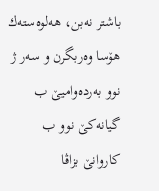باشتر نه‌بن، هه‌لوه‌سته‌ك هۆسا وه‌ربگرن و سه‌ر ژ نوو به‌رده‌وامیێ ب گیانه‌كێ نوو ب كاروانێ بزاڤا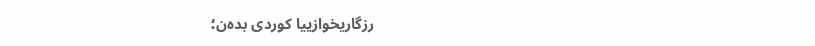رزگاریخوازییا كوردى بده‌ن؛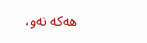هه‌كه‌ نه‌‌و،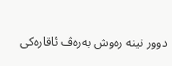دوور نینه‌ ره‌وش به‌ره‌ڤ ئاقاره‌كى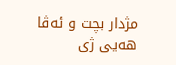مژدار بچت و ئه‌ڤا هه‌یى ژى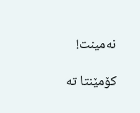نه‌مینت!

کۆمێنتا تە